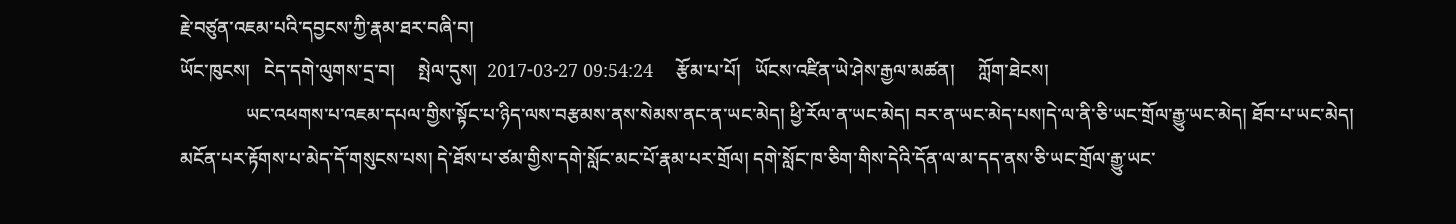རྗེ་བཙུན་འཇམ་པའི་དབྱངས་ཀྱི་རྣམ་ཐར་བཞི་བ།
ཡོང་ཁུངས།   ངེད་དགེ་ལུགས་དྲ་བ།     སྤེལ་དུས།  2017-03-27 09:54:24     རྩོམ་པ་པོ།   ཡོངས་འཛིན་ཡེ་ཤེས་རྒྱལ་མཚན།     ཀློག་ཐེངས།
              ཡང་འཕགས་པ་འཇམ་དཔལ་གྱིས་སྟོང་པ་ཉིད་ལས་བརྩམས་ནས་སེམས་ནང་ན་ཡང་མེད། ཕྱི་རོལ་ན་ཡང་མེད། བར་ན་ཡང་མེད་པས།དེ་ལ་ནི་ཅི་ཡང་གྲོལ་རྒྱུ་ཡང་མེད། ཐོབ་པ་ཡང་མེད། མངོན་པར་རྟོགས་པ་མེད་དོ་གསུངས་པས། དེ་ཐོས་པ་ཙམ་གྱིས་དགེ་སློང་མང་པོ་རྣམ་པར་གྲོལ། དགེ་སློང་ཁ་ཅིག་གིས་དེའི་དོན་ལ་མ་དད་ནས་ཅི་ཡང་གྲོལ་རྒྱུ་ཡང་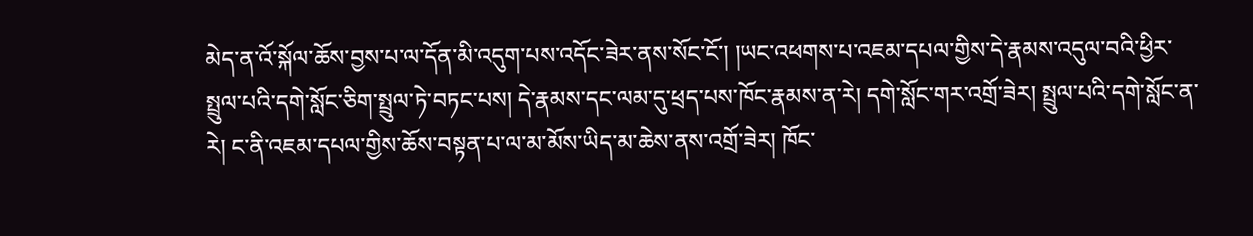མེད་ན་འོ་སྐོལ་ཆོས་བྱས་པ་ལ་དོན་མི་འདུག་པས་འདོང་ཟེར་ནས་སོང་ངོ་། །ཡང་འཕགས་པ་འཇམ་དཔལ་གྱིས་དེ་རྣམས་འདུལ་བའི་ཕྱིར་སྤྲུལ་པའི་དགེ་སློང་ཅིག་སྤྲུལ་ཏེ་བཏང་པས། དེ་རྣམས་དང་ལམ་དུ་ཕྲད་པས་ཁོང་རྣམས་ན་རེ། དགེ་སློང་གར་འགྲོ་ཟེར། སྤྲུལ་པའི་དགེ་སློང་ན་རེ། ང་ནི་འཇམ་དཔལ་གྱིས་ཆོས་བསྟན་པ་ལ་མ་མོས་ཡིད་མ་ཆེས་ནས་འགྲོ་ཟེར། ཁོང་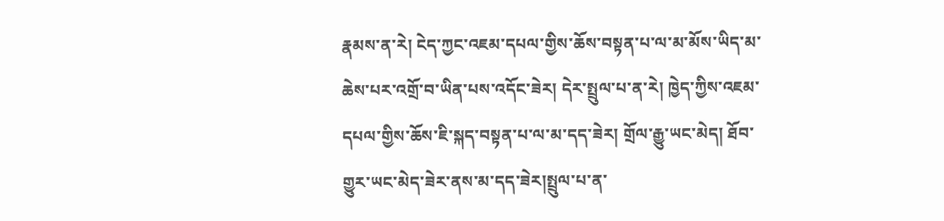རྣམས་ན་རེ། ངེད་ཀྱང་འཇམ་དཔལ་གྱིས་ཆོས་བསྟན་པ་ལ་མ་མོས་ཡིད་མ་ཆེས་པར་འགྲོ་བ་ཡིན་པས་འདོང་ཟེར། དེར་སྤྲུལ་པ་ན་རེ། ཁྱེད་ཀྱིས་འཇམ་དཔལ་གྱིས་ཆོས་ཇི་སྐད་བསྟན་པ་ལ་མ་དད་ཟེར། གྲོལ་རྒྱུ་ཡང་མེད། ཐོབ་གྱུར་ཡང་མེད་ཟེར་ནས་མ་དད་ཟེར།སྤྲུལ་པ་ན་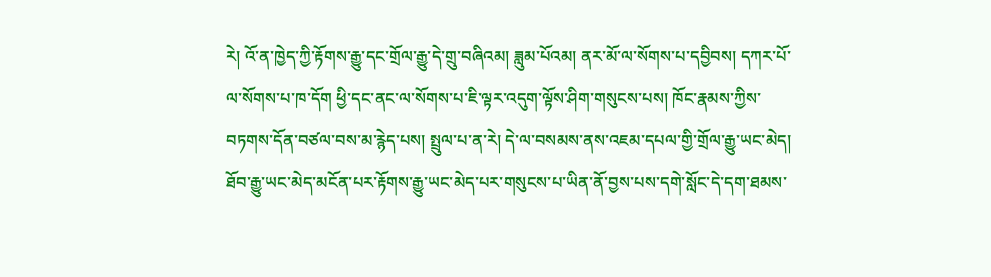རེ། འོ་ན་ཁྱེད་ཀྱི་རྟོགས་རྒྱུ་དང་གྲོལ་རྒྱུ་དེ་གྲུ་བཞིའམ། ཟླུམ་པོའམ། ནར་མོ་ལ་སོགས་པ་དབྱིབས། དཀར་པོ་ལ་སོགས་པ་ཁ་དོག ཕྱི་དང་ནང་ལ་སོགས་པ་ཇི་ལྟར་འདུག་ལྟོས་ཤིག་གསུངས་པས། ཁོང་རྣམས་ཀྱིས་བཏགས་དོན་བཙལ་བས་མ་རྙེད་པས། སྤྲུལ་པ་ན་རེ། དེ་ལ་བསམས་ནས་འཇམ་དཔལ་གྱི་གྲོལ་རྒྱུ་ཡང་མེད། ཐོབ་རྒྱུ་ཡང་མེད་མངོན་པར་རྟོགས་རྒྱུ་ཡང་མེད་པར་གསུངས་པ་ཡིན་ནོ་བྱས་པས་དགེ་སློང་དེ་དག་ཐམས་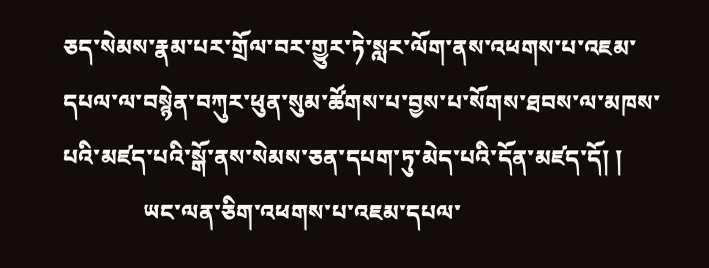ཅད་སེམས་རྣམ་པར་གྲོལ་བར་གྱུར་ཏེ་སླར་ལོག་ནས་འཕགས་པ་འཇམ་དཔལ་ལ་བསྙེན་བཀུར་ཕུན་སུམ་ཚོགས་པ་བྱས་པ་སོགས་ཐབས་ལ་མཁས་པའི་མཛད་པའི་སྒོ་ནས་སེམས་ཅན་དཔག་ཏུ་མེད་པའི་དོན་མཛད་དོ། །
              ཡང་ལན་ཅིག་འཕགས་པ་འཇམ་དཔལ་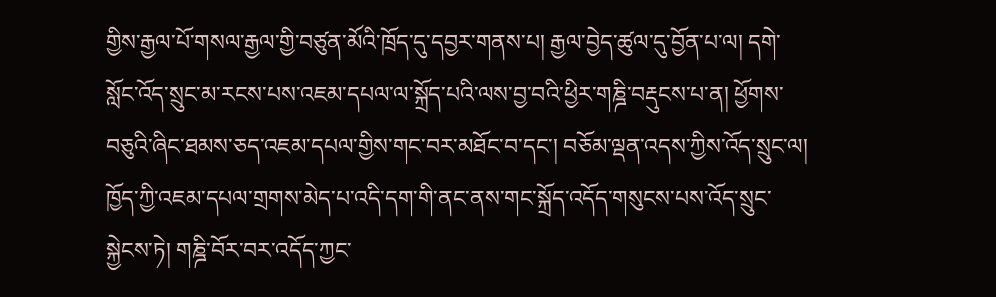གྱིས་རྒྱལ་པོ་གསལ་རྒྱལ་གྱི་བཙུན་མོའི་ཁྲོད་དུ་དབྱར་གནས་པ། རྒྱལ་བྱེད་ཚུལ་དུ་བྱོན་པ་ལ། དགེ་སློང་འོད་སྲུང་མ་རངས་པས་འཇམ་དཔལ་ལ་སྐྲོད་པའི་ལས་བྱ་བའི་ཕྱིར་གཎྜི་བརྡུངས་པ་ན། ཕྱོགས་བཅུའི་ཞིང་ཐམས་ཅད་འཇམ་དཔལ་གྱིས་གང་བར་མཐོང་བ་དང་། བཅོམ་ལྡན་འདས་ཀྱིས་འོད་སྲུང་ལ། ཁྱོད་ཀྱི་འཇམ་དཔལ་གྲགས་མེད་པ་འདི་དག་གི་ནང་ནས་གང་སྐྲོད་འདོད་གསུངས་པས་འོད་སྲུང་སྐྱེངས་ཏེ། གཎྜི་བོར་བར་འདོད་ཀྱང་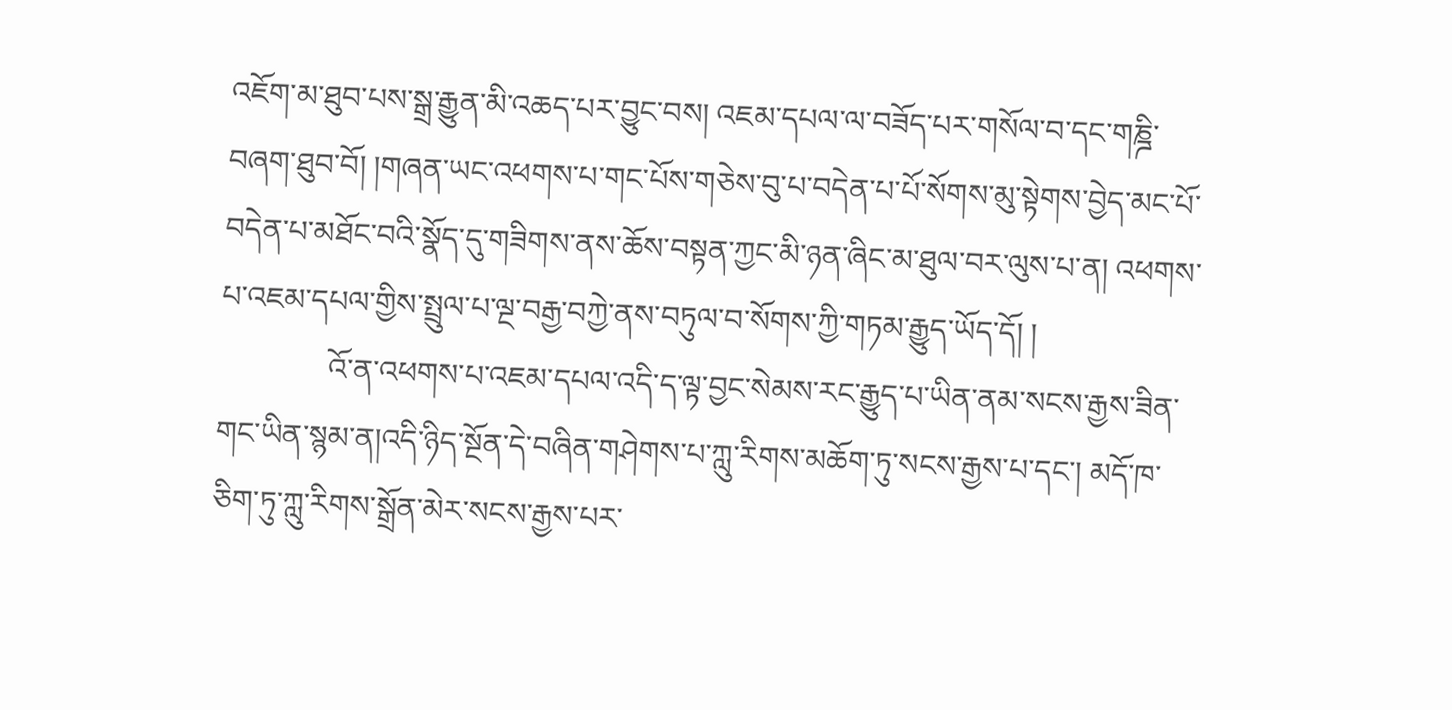འཇོག་མ་ཐུབ་པས་སྒྲ་རྒྱུན་མི་འཆད་པར་བྱུང་བས། འཇམ་དཔལ་ལ་བཟོད་པར་གསོལ་བ་དང་གཎྜི་བཞག་ཐུབ་བོ། །གཞན་ཡང་འཕགས་པ་གང་པོས་གཅེས་བུ་པ་བདེན་པ་པོ་སོགས་མུ་སྟེགས་བྱེད་མང་པོ་བདེན་པ་མཐོང་བའི་སྣོད་དུ་གཟིགས་ནས་ཆོས་བསྟན་ཀྱང་མི་ཉན་ཞིང་མ་ཐུལ་བར་ལུས་པ་ན། འཕགས་པ་འཇམ་དཔལ་གྱིས་སྤྲུལ་པ་ལྔ་བརྒྱ་བཀྱེ་ནས་བཏུལ་བ་སོགས་ཀྱི་གཏམ་རྒྱུད་ཡོད་དོ། །
              འོ་ན་འཕགས་པ་འཇམ་དཔལ་འདི་ད་ལྟ་བྱང་སེམས་རང་རྒྱུད་པ་ཡིན་ནམ་སངས་རྒྱས་ཟིན་གང་ཡིན་སྙམ་ན།འདི་ཉིད་སྔོན་དེ་བཞིན་གཤེགས་པ་ཀླུ་རིགས་མཆོག་ཏུ་སངས་རྒྱས་པ་དང་། མདོ་ཁ་ཅིག་ཏུ་ཀླུ་རིགས་སྒྲོན་མེར་སངས་རྒྱས་པར་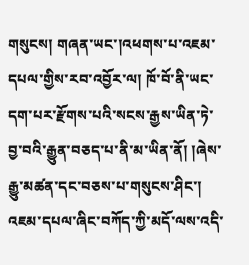གསུངས། གཞན་ཡང་།འཕགས་པ་འཇམ་དཔལ་གྱིས་རབ་འབྱོར་ལ། ཁོ་བོ་ནི་ཡང་དག་པར་རྫོགས་པའི་སངས་རྒྱས་ཡིན་ཏེ་བྱ་བའི་རྒྱུན་བཅད་པ་ནི་མ་ཡིན་ནོ། །ཞེས་རྒྱུ་མཚན་དང་བཅས་པ་གསུངས་ཤིང་། འཇམ་དཔལ་ཞིང་བཀོད་ཀྱི་མདོ་ལས་འདི་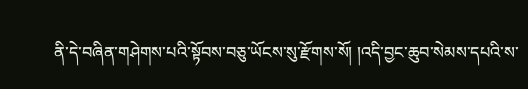ནི་དེ་བཞིན་གཤེགས་པའི་སྟོབས་བཅུ་ཡོངས་སུ་རྫོགས་སོ། །འདི་བྱང་ཆུབ་སེམས་དཔའི་ས་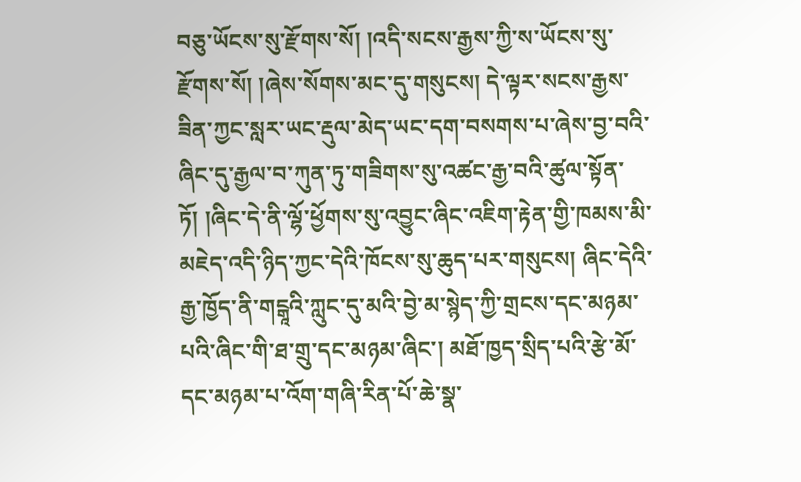བཅུ་ཡོངས་སུ་རྫོགས་སོ། །འདི་སངས་རྒྱས་ཀྱི་ས་ཡོངས་སུ་རྫོགས་སོ། །ཞེས་སོགས་མང་དུ་གསུངས། དེ་ལྟར་སངས་རྒྱས་ཟིན་ཀྱང་སླར་ཡང་རྡུལ་མེད་ཡང་དག་བསགས་པ་ཞེས་བྱ་བའི་ཞིང་དུ་རྒྱལ་བ་ཀུན་ཏུ་གཟིགས་སུ་འཚང་རྒྱ་བའི་ཚུལ་སྟོན་ཏོ། །ཞིང་དེ་ནི་ལྷོ་ཕྱོགས་སུ་འབྱུང་ཞིང་འཇིག་རྟེན་གྱི་ཁམས་མི་མཇེད་འདི་ཉིད་ཀྱང་དེའི་ཁོངས་སུ་ཆུད་པར་གསུངས། ཞིང་དེའི་རྒྱ་ཁྱོད་ནི་གངྒཱའི་ཀླུང་དུ་མའི་བྱེ་མ་སྙེད་ཀྱི་གྲངས་དང་མཉམ་པའི་ཞིང་གི་ཐ་གྲུ་དང་མཉམ་ཞིང་། མཐོ་ཁྱད་སྲིད་པའི་རྩེ་མོ་དང་མཉམ་པ་འོག་གཞི་རིན་པོ་ཆེ་སྣ་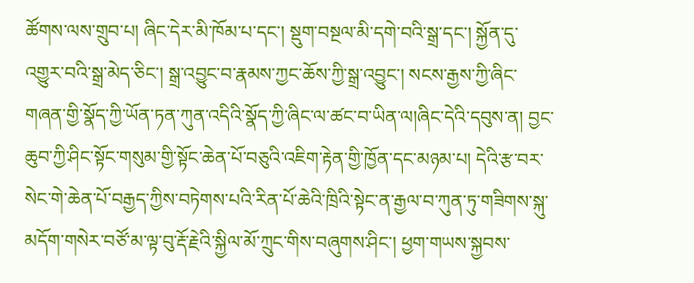ཚོགས་ལས་གྲུབ་པ། ཞིང་དེར་མི་ཁོམ་པ་དང་། སྡུག་བསྔལ་མི་དགེ་བའི་སྒྲ་དང་། སྐྱོན་དུ་འགྱུར་བའི་སྒྲ་མེད་ཅིང་། སྒྲ་འབྱུང་བ་རྣམས་ཀྱང་ཆོས་ཀྱི་སྒྲ་འབྱུང་། སངས་རྒྱས་ཀྱི་ཞིང་གཞན་གྱི་སྣོད་ཀྱི་ཡོན་ཏན་ཀུན་འདིའི་སྣོད་ཀྱི་ཞིང་ལ་ཚང་བ་ཡིན་ལ།ཞིང་དེའི་དབུས་ན། བྱང་ཆུབ་ཀྱི་ཤིང་སྟོང་གསུམ་གྱི་སྟོང་ཆེན་པོ་བཅུའི་འཇིག་རྟེན་གྱི་ཁྱོན་དང་མཉམ་པ། དེའི་རྩ་བར་སེང་གེ་ཆེན་པོ་བརྒྱད་ཀྱིས་བཏེགས་པའི་རིན་པོ་ཆེའི་ཁྲིའི་སྟེང་ན་རྒྱལ་བ་ཀུན་ཏུ་གཟིགས་སྐུ་མདོག་གསེར་བཙོ་མ་ལྟ་བུ་རྡོ་རྗེའི་སྐྱིལ་མོ་ཀྲུང་གིས་བཞུགས་ཤིང་། ཕྱག་གཡས་སྐྱབས་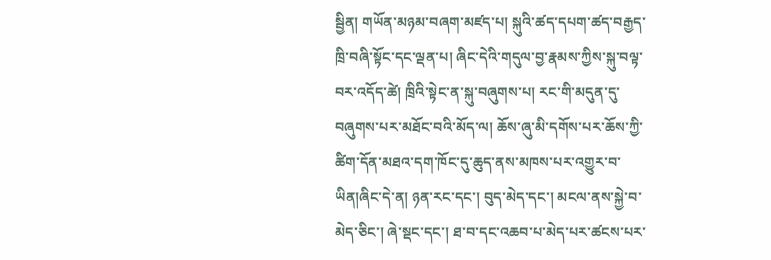སྦྱིན། གཡོན་མཉམ་བཞག་མཛད་པ། སྐུའི་ཚད་དཔག་ཚད་བརྒྱད་ཁྲི་བཞི་སྟོང་དང་ལྡན་པ། ཞིང་དེའི་གདུལ་བྱ་རྣམས་ཀྱིས་སྐུ་བལྟ་བར་འདོད་ཚེ། ཁྲིའི་སྟེང་ན་སྐུ་བཞུགས་པ། རང་གི་མདུན་དུ་བཞུགས་པར་མཐོང་བའི་མོད་ལ། ཆོས་ཞུ་མི་དགོས་པར་ཆོས་ཀྱི་ཚིག་དོན་མཐའ་དག་ཁོང་དུ་ཆུད་ནས་མཁས་པར་འགྱུར་བ་ཡིན།ཞིང་དེ་ན། ཉན་རང་དང་། བུད་མེད་དང་། མངལ་ནས་སྐྱེ་བ་མེད་ཅིང་། ཞེ་སྡང་དང་། ཐ་བ་དང་འཆབ་པ་མེད་པར་ཚངས་པར་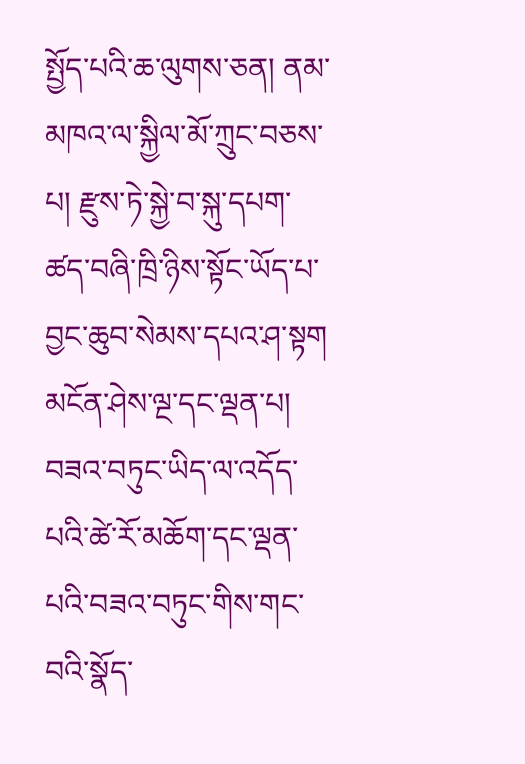སྤྱོད་པའི་ཆ་ལུགས་ཅན། ནམ་མཁའ་ལ་སྐྱིལ་མོ་ཀྲུང་བཅས་པ། རྫུས་ཏེ་སྐྱེ་བ་སྐུ་དཔག་ཚད་བཞི་ཁྲི་ཉིས་སྟོང་ཡོད་པ་བྱང་ཆུབ་སེམས་དཔའ་ཤ་སྟག མངོན་ཤེས་ལྔ་དང་ལྡན་པ། བཟའ་བཏུང་ཡིད་ལ་འདོད་པའི་ཚེ་རོ་མཆོག་དང་ལྡན་པའི་བཟའ་བཏུང་གིས་གང་བའི་སྣོད་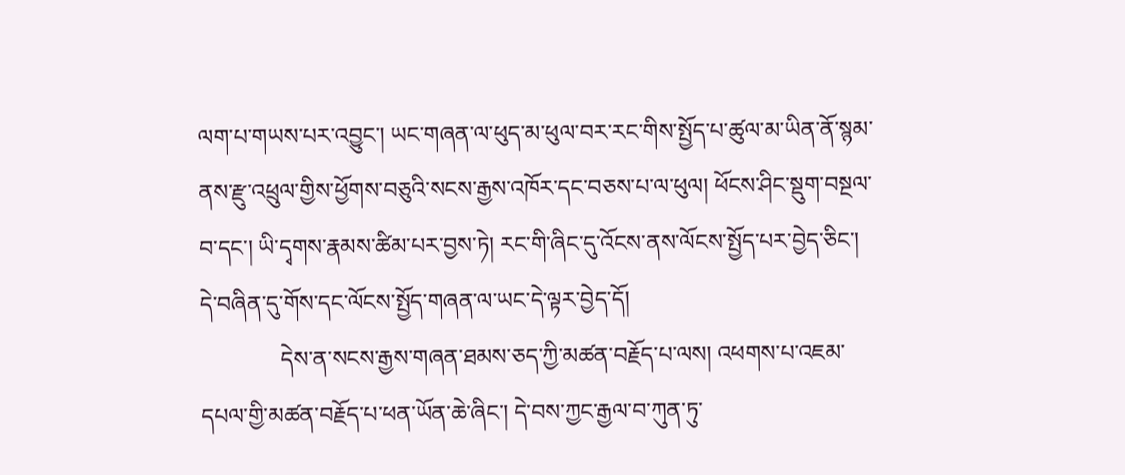ལག་པ་གཡས་པར་འབྱུང་། ཡང་གཞན་ལ་ཕུད་མ་ཕུལ་བར་རང་གིས་སྤྱོད་པ་ཚུལ་མ་ཡིན་ནོ་སྙམ་ནས་རྫུ་འཕྲུལ་གྱིས་ཕྱོགས་བཅུའི་སངས་རྒྱས་འཁོར་དང་བཅས་པ་ལ་ཕུལ། ཕོངས་ཤིང་སྡུག་བསྔལ་བ་དང་། ཡི་དྭགས་རྣམས་ཚིམ་པར་བྱས་ཏེ། རང་གི་ཞིང་དུ་འོངས་ནས་ལོངས་སྤྱོད་པར་བྱེད་ཅིང་། དེ་བཞིན་དུ་གོས་དང་ལོངས་སྤྱོད་གཞན་ལ་ཡང་དེ་ལྟར་བྱེད་དོ།
              དེས་ན་སངས་རྒྱས་གཞན་ཐམས་ཅད་ཀྱི་མཚན་བརྗོད་པ་ལས། འཕགས་པ་འཇམ་དཔལ་གྱི་མཚན་བརྗོད་པ་ཕན་ཡོན་ཆེ་ཞིང་། དེ་བས་ཀྱང་རྒྱལ་བ་ཀུན་ཏུ་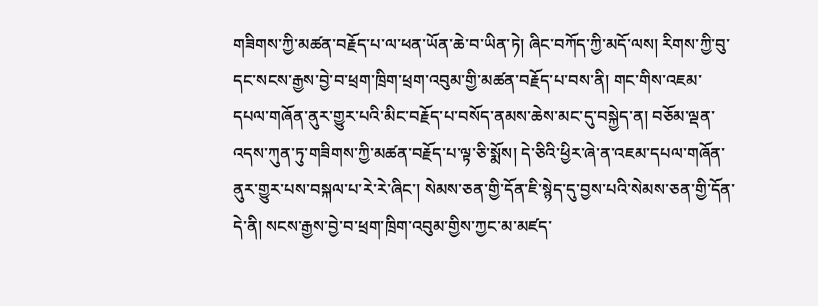གཟིགས་ཀྱི་མཚན་བརྗོད་པ་ལ་ཕན་ཡོན་ཆེ་བ་ཡིན་ཏེ། ཞིང་བཀོད་ཀྱི་མདོ་ལས། རིགས་ཀྱི་བུ་དང་སངས་རྒྱས་བྱེ་བ་ཕྲག་ཁྲིག་ཕྲག་འབུམ་གྱི་མཚན་བརྗོད་པ་བས་ནི། གང་གིས་འཇམ་དཔལ་གཞོན་ནུར་གྱུར་པའི་མིང་བརྗོད་པ་བསོད་ནམས་ཆེས་མང་དུ་བསྐྱེད་ན། བཅོམ་ལྡན་འདས་ཀུན་ཏུ་གཟིགས་ཀྱི་མཚན་བརྗོད་པ་ལྟ་ཅི་སྨོས། དེ་ཅིའི་ཕྱིར་ཞེ་ན་འཇམ་དཔལ་གཞོན་ནུར་གྱུར་པས་བསྐལ་པ་རེ་རེ་ཞིང་། སེམས་ཅན་གྱི་དོན་ཇི་སྙེད་དུ་བྱས་པའི་སེམས་ཅན་གྱི་དོན་དེ་ནི། སངས་རྒྱས་བྱེ་བ་ཕྲག་ཁྲིག་འབུམ་གྱིས་ཀྱང་མ་མཛད་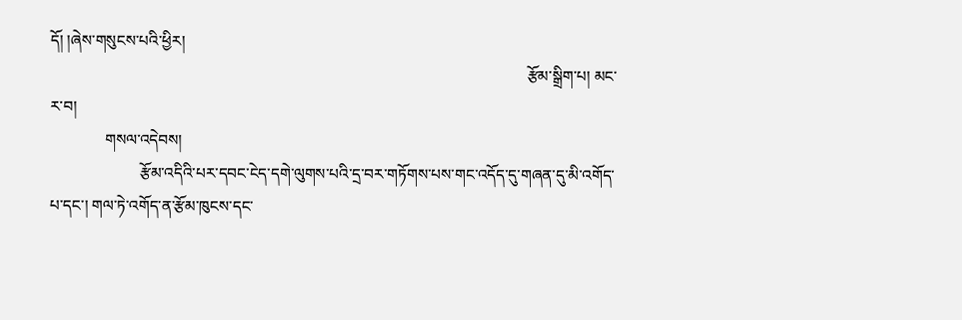དོ། །ཞེས་གསུངས་པའི་ཕྱིར།
                                                                                                                          རྩོམ་སྒྲིག་པ། མང་ར་བ།
              གསལ་འདེབས།
                       རྩོམ་འདིའི་པར་དབང་ངེད་དགེ་ལུགས་པའི་དྲ་བར་གཏོགས་པས་གང་འདོད་དུ་གཞན་དུ་མི་འགོད་པ་དང་། གལ་ཏེ་འགོད་ན་རྩོམ་ཁུངས་དང་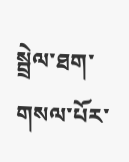སྦྲེལ་ཐག་གསལ་པོར་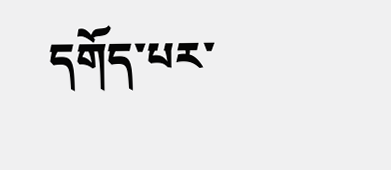དགོད་པར་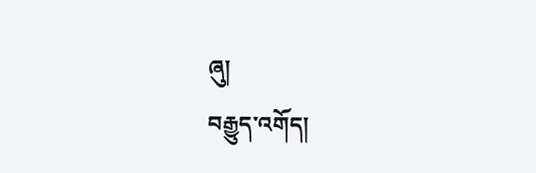ཞུ།
བརྒྱུད་འགོད།